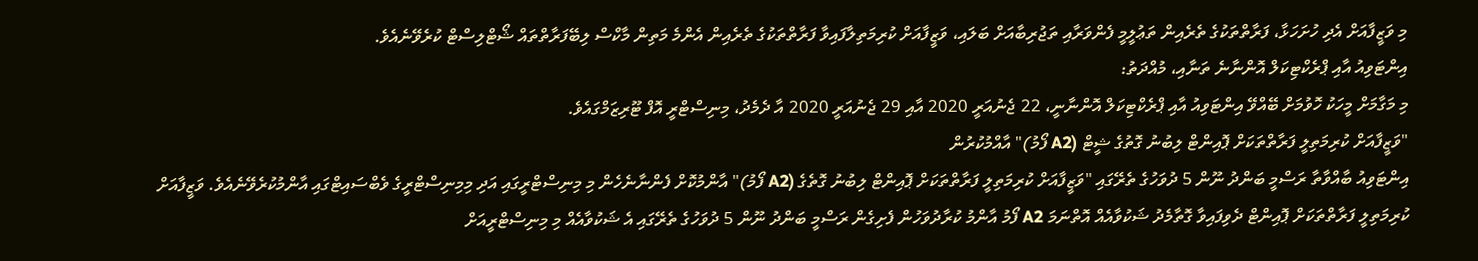މި ވަޒީފާއަށް އެދި ހުށަހަޅާ، ފަރާތްތަކުގެ ތެރެއިން ތަޢުލީމީ ފެންވަރާއި ތަޖުރިބާއަށް ބަލައި، ވަޒީފާއަށް ކުރިމަތިލާފައިވާ ފަރާތްތަކުގެ ތެރެއިން އެންމެ މަތިން މާކްސް ލިބޭފަރާތްތައް ޝޯޓްލިސްޓް ކުރެވޭނެއެވެ.
އިންޓަވިއު އާއި ޕްރެކްޓިކަލް އޮންނާނެ ތަނާއި، މުއްދަތު:
މި މަގާމަށް މީހަކު ހޮވުމަށް ބޭއްވޭ އިންޓަވިއު އާއި ޕްރެކްޓިކަލް އޮންނާނީ، 22 ޖެނުއަރީ 2020 އާއި 29 ޖެނުއަރީ 2020 އާ ދެމެދު، މިނިސްޓްރީ އޮފް ޓޫރިޒަމްގައެވެ.
"ވަޒީފާއަށް ކުރިމަތިލީ ފަރާތްތަކަށް ޕޮއިންޓް ލިބުނު ގޮތުގެ ޝީޓް (A2 ފޯމު)" އާއްމުކުރުން
އިންޓަވިއު ބާއްވާތާ ރަސްމީ ބަންދު ނޫން 5 ދުވަހުގެ ތެރޭގައި "ވަޒީފާއަށް ކުރިމަތިލީ ފަރާތްތަކަށް ޕޮއިންޓް ލިބުނު ގޮތެގެ (A2 ފޯމު)" އާންމުކޮށް ފެންނާނެހެން މި މިނިސްޓްރީގައި އަދި މިމިނިސްޓްރީގެ ވެބްސައިޓްގައި އާންމުކުރެވޭނެއެވެ. ވަޒީފާއަށް ކުރިމަތިލީ ފަރާތްތަކަށް ޕޮއިންޓް ދެވިފައިވާ ގޮތާމެދު ޝަކުވާއެއް އޮތްނަމަ A2 ފޯމު އާންމު ކުރާދުވަހުން ފެށިގެން ރަސްމީ ބަންދު ނޫން 5 ދުވަހުގެ ތެރޭގައި އެ ޝަކުވާއެއް މި މިނިސްޓްރީއަށް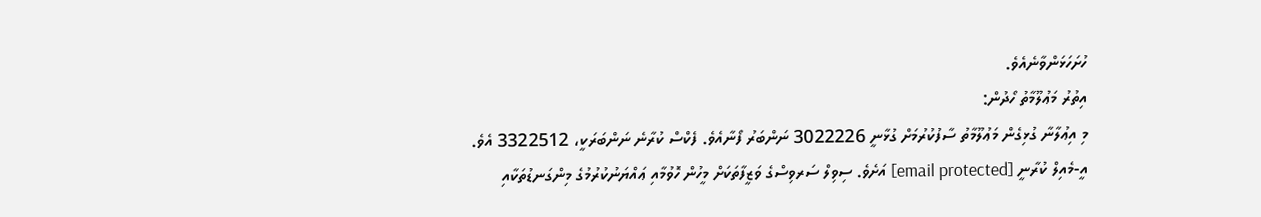ހުށަހަޅަންވާނެއެވެ.
އިތުރު މަޢުލޫމާތު ހޯދުން:
މި އިޢުލާނާ ގުޅިގެން މަޢުލޫމާތު ސާފުކުރުމަށް ގުޅާނީ 3022226 ނަންބަރު ފޯނާއެވެ. ފެކްސް ކުރާނެ ނަންބަރަކީ، 3322512 އެވެ. އީ-މެއިލް ކުރާނީ [email protected] އަށެވެ. ސިވިލް ސަރވިސްގެ ވަޒީފާތަކަށް މީހުން ހޮވުމާއި ޢައްޔަނުކުރުމުގެ މިންގަނޑުތަކާއި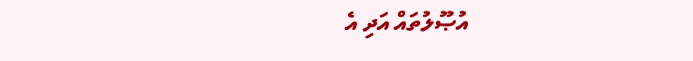އުޞޫލުތައް އަދި އެ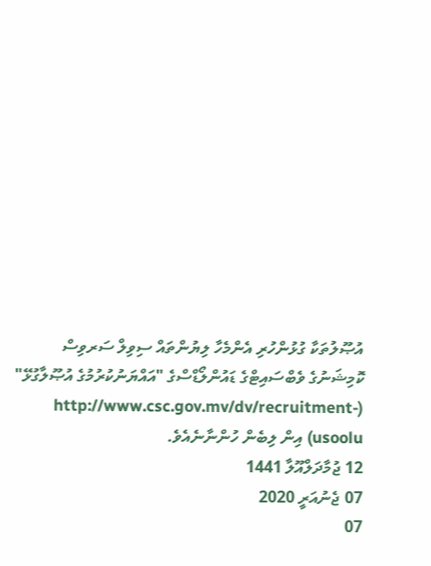އުޞޫލުތަކާ ގުޅުންހުރި އެންމެހާ ލިޔުންތައް ސިވިލް ސަރވިސް ކޮމިޝަނުގެ ވެބްސައިޓްގެ ޑައުންލޯޑްސްގެ "އައްޔަނުކުރުމުގެ އުޞޫލާގުޅޭ" (http://www.csc.gov.mv/dv/recruitment-usoolu) އިން ލިބެން ހުންނާނެއެވެ.
12 ޖުމާދަލްއޫލާ 1441
07 ޖެނުއަރީ 2020
07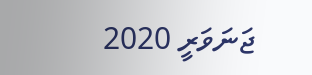ޖަނަވަރީ 2020